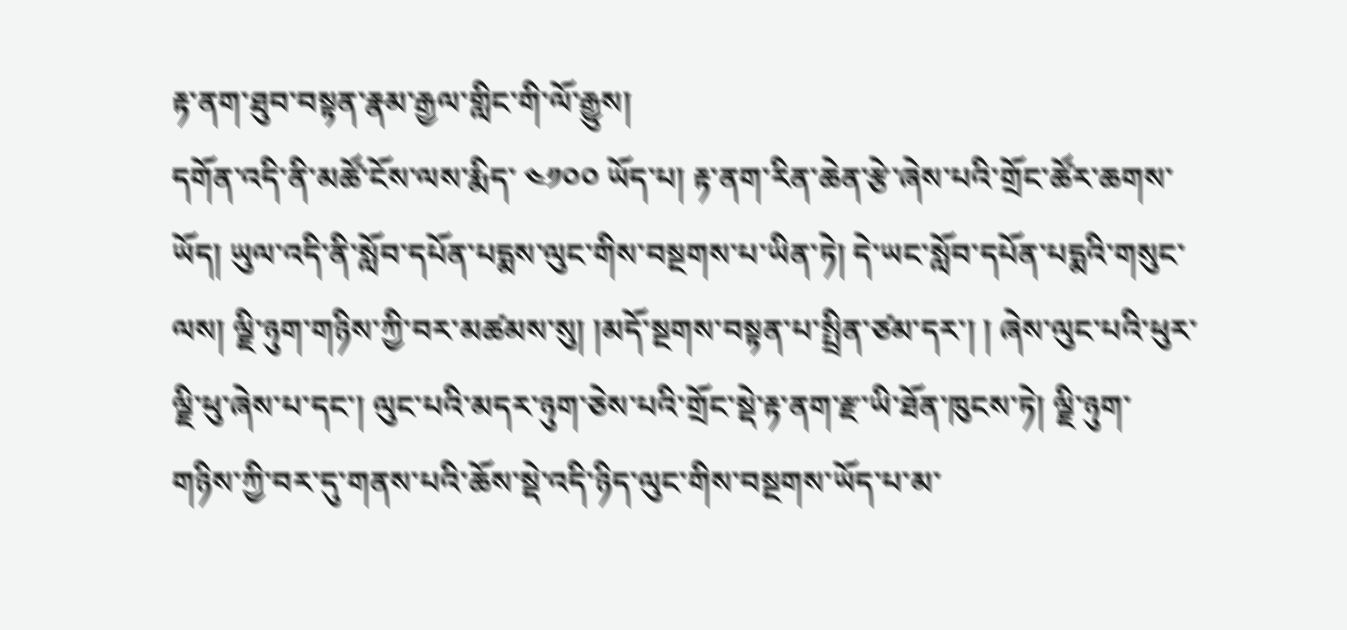རྟ་ནག་ཐུབ་བསྟན་རྣམ་རྒྱལ་གླིང་གི་ལོ་རྒྱུས།
དགོན་འདི་ནི་མཚོ་ངོས་ལས་རྨིད་ ༤༡༠༠ ཡོད་པ། རྟ་ནག་རིན་ཆེན་རྩེ་ཞེས་པའི་གྲོང་ཚོར་ཆགས་ཡོད། ཡུལ་འདི་ནི་སློབ་དཔོན་པདྨས་ལུང་གིས་བསྔགས་པ་ཡིན་ཏེ། དེ་ཡང་སློབ་དཔོན་པདྨའི་གསུང་ལས། ལྗི་ཉུག་གཉིས་ཀྱི་བར་མཚམས་སུ། །མདོ་སྔགས་བསྟན་པ་སྤྲིན་ཙམ་དར་། ། ཞེས་ལུང་པའི་ཕུར་ལྗི་ཕུ་ཞེས་པ་དང་། ལུང་པའི་མདར་ཉུག་ཅེས་པའི་གྲོང་སྡེ་རྟ་ནག་རྫ་ཡི་ཐོན་ཁུངས་ཏེ། ལྗི་ཉུག་གཉིས་ཀྱི་བར་དུ་གནས་པའི་ཆོས་སྡེ་འདི་ཉིད་ལུང་གིས་བསྔགས་ཡོད་པ་མ་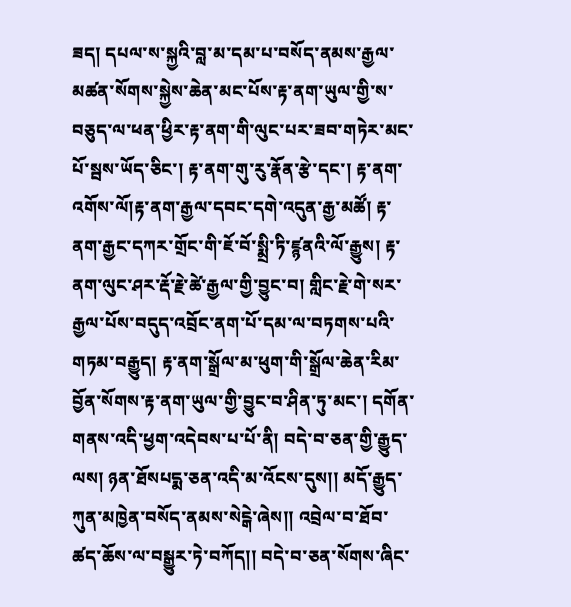ཟད། དཔལ་ས་སྐྱའི་བླ་མ་དམ་པ་བསོད་ནམས་རྒྱལ་མཚན་སོགས་སྐྱེས་ཆེན་མང་པོས་རྟ་ནག་ཡུལ་གྱི་ས་བཅུད་ལ་ཕན་ཕྱིར་རྟ་ནག་གི་ལུང་པར་ཟབ་གཏེར་མང་པོ་སྦས་ཡོད་ཅིང་། རྟ་ནག་གུ་རུ་རྣོན་རྩེ་དང་། རྟ་ནག་འགོས་ལོ།རྟ་ནག་རྒྱལ་དབང་དགེ་འདུན་རྒྱ་མཚོ། རྟ་ནག་རྒྱང་དཀར་གྲོང་གི་ཇོ་བོ་སྨྲི་ཏི་ཛྙནའི་ལོ་རྒྱུས། རྟ་ནག་ལུང་ཤར་རྡོ་རྗེ་ཚེ་རྒྱལ་གྱི་བྱུང་བ། གླིང་རྗེ་གེ་སར་རྒྱལ་པོས་བདུད་འབྲོང་ནག་པོ་དམ་ལ་བཏགས་པའི་གཏམ་བརྒྱུད། རྟ་ནག་སྒྲོལ་མ་ཕུག་གི་སྒྲོལ་ཆེན་རིམ་བྱོན་སོགས་རྟ་ནག་ཡུལ་གྱི་བྱུང་བ་ཤིན་ཏུ་མང་། དགོན་གནས་འདི་ཕྱག་འདེབས་པ་པོ་ནི། བདེ་བ་ཅན་གྱི་རྒྱུད་ལས། ཉན་ཐོསཔདྨ་ཅན་འདི་མ་འོངས་དུས།། མདོ་རྒྱུད་ཀུན་མཁྱེན་བསོད་ནམས་སེངྒེ་ཞེས།། འབྲེལ་བ་ཐོབ་ཚད་ཆོས་ལ་བསྒྱུར་ཏེ་བཀོད།། བདེ་བ་ཅན་སོགས་ཞིང་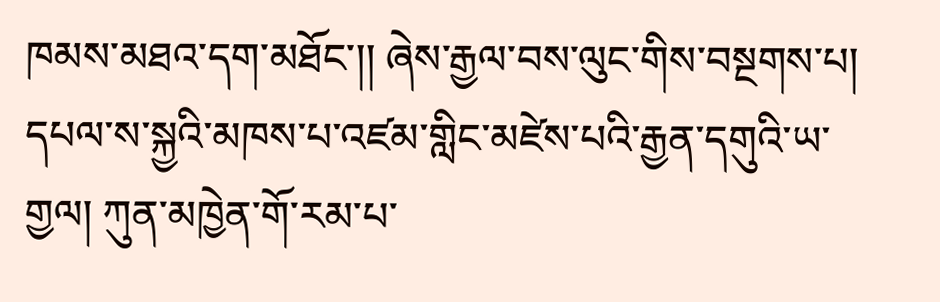ཁམས་མཐའ་དག་མཐོང་།། ཞེས་རྒྱལ་བས་ལུང་གིས་བསྔགས་པ། དཔལ་ས་སྐྱའི་མཁས་པ་འཛམ་གླིང་མཛེས་པའི་རྒྱན་དགུའི་ཡ་གྱལ། ཀུན་མཁྱེན་གོ་རམ་པ་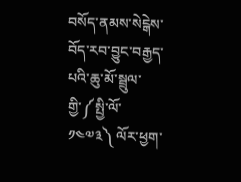བསོད་ནམས་སེངྒེས་བོད་རབ་བྱུང་བརྒྱད་པའི་ཆུ་མོ་སྦྲུལ་གྱི་༼སྤྱི་ལོ་ ༡༤༧༣༽ ལོར་ཕྱག་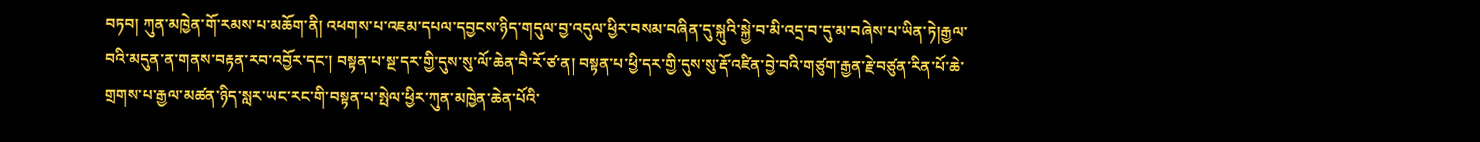བཏབ། ཀུན་མཁྱེན་གོ་རམས་པ་མཆོག་ནི། འཕགས་པ་འཇམ་དཔལ་དབྱངས་ཉིད་གདུལ་བྱ་འདུལ་ཕྱིར་བསམ་བཞིན་དུ་སྐུའི་སྐྱེ་བ་མི་འདྲ་བ་དུ་མ་བཞེས་པ་ཡིན་ཏེ།རྒྱལ་བའི་མདུན་ན་གནས་བརྟན་རབ་འབྱོར་དང་། བསྟན་པ་སྔ་དར་གྱི་དུས་སུ་ལོ་ཆེན་བཻ་རོ་ཙ་ན། བསྟན་པ་ཕྱི་དར་གྱི་དུས་སུ་རྡོ་འཛིན་བྱེ་བའི་གཙུག་རྒྱན་རྗེ་བཙུན་རིན་པོ་ཆེ་གྲགས་པ་རྒྱལ་མཚན་ཉིད་སླར་ཡང་རང་གི་བསྟན་པ་སྤེལ་ཕྱིར་ཀུན་མཁྱེན་ཆེན་པོའི་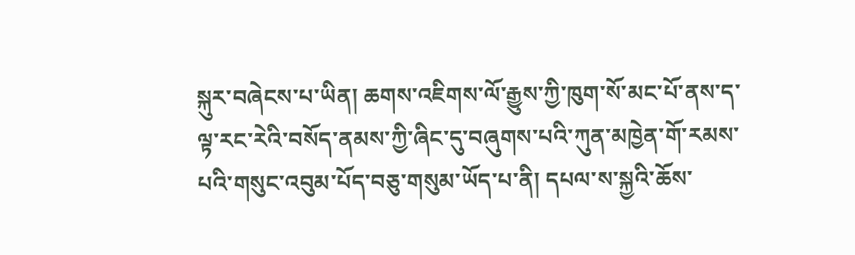སྐུར་བཞེངས་པ་ཡིན། ཆགས་འཇིགས་ལོ་རྒྱུས་ཀྱི་ཁུག་སོ་མང་པོ་ནས་ད་ལྟ་རང་རེའི་བསོད་ནམས་ཀྱི་ཞིང་དུ་བཞུགས་པའི་ཀུན་མཁྱེན་གོ་རམས་པའི་གསུང་འབུམ་པོད་བཅུ་གསུམ་ཡོད་པ་ནི། དཔལ་ས་སྐྱའི་ཆོས་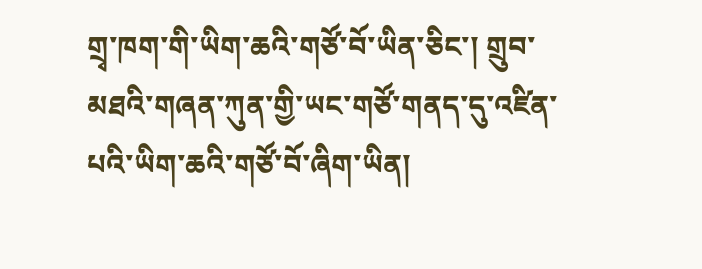གྲྭ་ཁག་གི་ཡིག་ཆའི་གཙོ་བོ་ཡིན་ཅིང་། གྲུབ་མཐའི་གཞན་ཀུན་གྱི་ཡང་གཙོ་གནད་དུ་འཛིན་པའི་ཡིག་ཆའི་གཙོ་བོ་ཞིག་ཡིན།